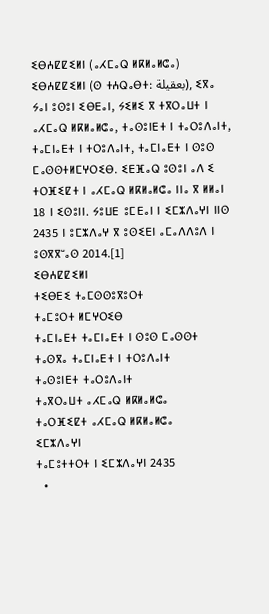ⵉⴱⵄⵇⵇⵉⵍⵏ (ⴰⵃⵎⴰⵕ ⵍⴽⵍⴰⵍⵛⴰ)
ⵉⴱⵄⵇⵇⵉⵍⵏ (ⵙ ⵜⵄⵕⴰⴱⵜ: بعقيلة), ⵉⴳⴰ ⵢⴰⵏ ⵓⵙⵓⵏ ⵉⴱⴹⴰⵏ, ⵢⵉⵍⵉ ⴳ ⵜⴳⵔⴰⵡⵜ ⵏ ⴰⵃⵎⴰⵕ ⵍⴽⵍⴰⵍⵛⴰ, ⵜⴰⵙⵓⵏⴹⵜ ⵏ ⵜⴰⵔⵓⴷⴰⵏⵜ, ⵜⴰⵎⵏⴰⴹⵜ ⵏ ⵜⵔⵓⴷⴰⵏⵜ, ⵜⴰⵎⵏⴰⴹⵜ ⵏ ⵙⵓⵙ ⵎⴰⵙⵙⵜⵍⵎⵖⵔⵉⴱ. ⵉⴹⴼⴰⵕ ⵓⵙⵓⵏ ⴰⴷ ⵉ ⵜⵔⴼⵉⵇⵜ ⵏ ⴰⵃⵎⴰⵕ ⵍⴽⵍⴰⵍⵛⴰ ⵏⵏⴰ ⴳ ⵍⵍⴰⵏ 18 ⵏ ⵉⵙⵓⵏⵏ. ⵢⵓⵡⴹ ⵓⵎⴹⴰⵏ ⵏ ⵉⵎⵣⴷⴰⵖⵏ ⵏⵏⵙ 2435 ⵏ ⵓⵎⵣⴷⴰⵖ ⴳ ⵓⵙⵉⴹⵏ ⴰⵎⴰⴷⴷⵓⴷ ⵏ ⵓⵙⴳⴳⵯⴰⵙ 2014.[1]
ⵉⴱⵄⵇⵇⵉⵍⵏ
ⵜⵉⴱⴹⵉ ⵜⴰⵎⵙⵙⵓⴳⵓⵔⵜ
ⵜⴰⵎⵓⵔⵜ ⵍⵎⵖⵔⵉⴱ
ⵜⴰⵎⵏⴰⴹⵜ ⵜⴰⵎⵏⴰⴹⵜ ⵏ ⵙⵓⵙ ⵎⴰⵙⵙⵜ
ⵜⴰⵙⴳⴰ ⵜⴰⵎⵏⴰⴹⵜ ⵏ ⵜⵔⵓⴷⴰⵏⵜ
ⵜⴰⵙⵓⵏⴹⵜ ⵜⴰⵔⵓⴷⴰⵏⵜ
ⵜⴰⴳⵔⴰⵡⵜ ⴰⵃⵎⴰⵕ ⵍⴽⵍⴰⵍⵛⴰ
ⵜⴰⵔⴼⵉⵇⵜ ⴰⵃⵎⴰⵕ ⵍⴽⵍⴰⵍⵛⴰ
ⵉⵎⵣⴷⴰⵖⵏ
ⵜⴰⵎⵓⵜⵜⵔⵜ ⵏ ⵉⵎⵣⴷⴰⵖⵏ 2435
  •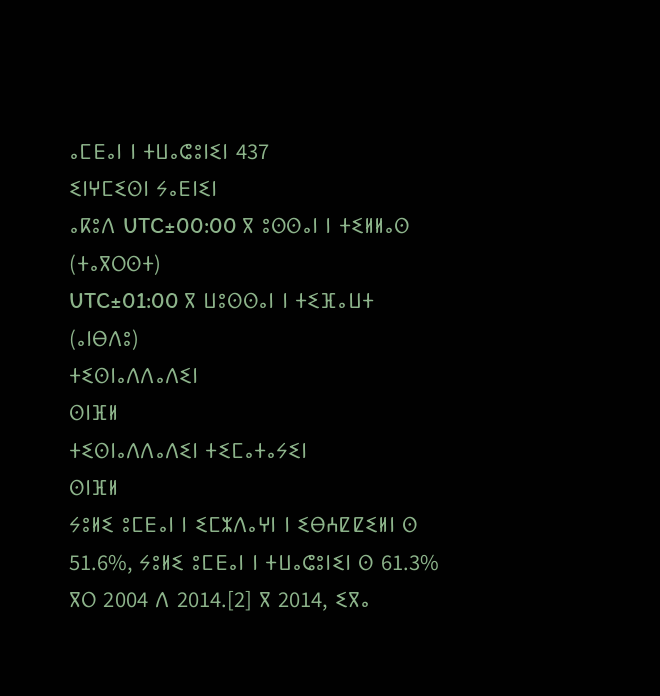ⴰⵎⴹⴰⵏ ⵏ ⵜⵡⴰⵛⵓⵏⵉⵏ 437
ⵉⵏⵖⵎⵉⵙⵏ ⵢⴰⴹⵏⵉⵏ
ⴰⴽⵓⴷ UTC±00:00 ⴳ ⵓⵙⵙⴰⵏ ⵏ ⵜⵉⵍⵍⴰⵙ (ⵜⴰⴳⵔⵙⵜ)
UTC±01:00 ⴳ ⵡⵓⵙⵙⴰⵏ ⵏ ⵜⵉⴼⴰⵡⵜ (ⴰⵏⴱⴷⵓ)
ⵜⵉⵙⵏⴰⴷⴷⴰⴷⵉⵏ
ⵙⵏⴼⵍ
ⵜⵉⵙⵏⴰⴷⴷⴰⴷⵉⵏ ⵜⵉⵎⴰⵜⴰⵢⵉⵏ
ⵙⵏⴼⵍ
ⵢⵓⵍⵉ ⵓⵎⴹⴰⵏ ⵏ ⵉⵎⵣⴷⴰⵖⵏ ⵏ ⵉⴱⵄⵇⵇⵉⵍⵏ ⵙ 51.6%, ⵢⵓⵍⵉ ⵓⵎⴹⴰⵏ ⵏ ⵜⵡⴰⵛⵓⵏⵉⵏ ⵙ 61.3% ⴳⵔ 2004 ⴷ 2014.[2] ⴳ 2014, ⵉⴳⴰ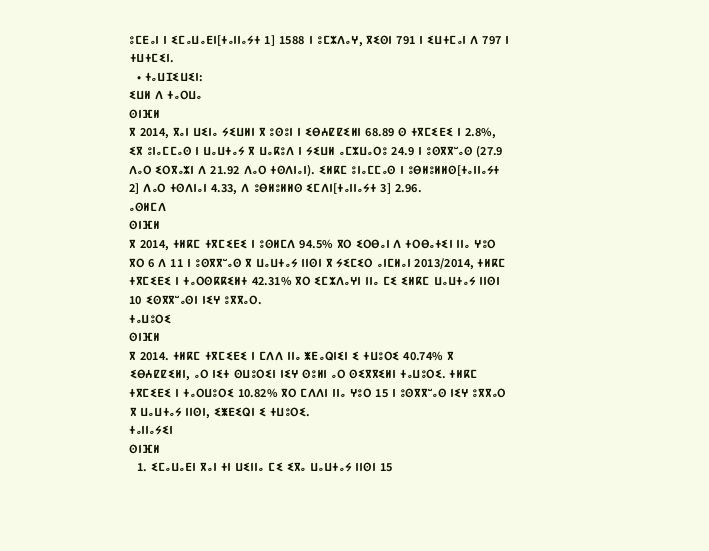ⵓⵎⴹⴰⵏ ⵏ ⵉⵎⴰⵡⴰⴹⵏ[ⵜⴰⵏⵏⴰⵢⵜ 1] 1588 ⵏ ⵓⵎⵣⴷⴰⵖ, ⴳⵉⵙⵏ 791 ⵏ ⵉⵡⵜⵎⴰⵏ ⴷ 797 ⵏ ⵜⵡⵜⵎⵉⵏ.
  • ⵜⴰⵡⵊⵉⵡⵉⵏ:
ⵉⵡⵍ ⴷ ⵜⴰⵔⵡⴰ
ⵙⵏⴼⵍ
ⴳ 2014, ⴳⴰⵏ ⵡⵉⵏⴰ ⵢⵉⵡⵍⵏ ⴳ ⵓⵙⵓⵏ ⵏ ⵉⴱⵄⵇⵇⵉⵍⵏ 68.89 ⵙ ⵜⴳⵎⵉⴹⵉ ⵏ 2.8%, ⵉⴳ ⵓⵏⴰⵎⵎⴰⵙ ⵏ ⵡⴰⵡⵜⴰⵢ ⴳ ⵡⴰⴽⵓⴷ ⵏ ⵢⵉⵡⵍ ⴰⵎⵣⵡⴰⵔⵓ 24.9 ⵏ ⵓⵙⴳⴳⵯⴰⵙ (27.9 ⴷⴰⵔ ⵉⵔⴳⴰⵣⵏ ⴷ 21.92 ⴷⴰⵔ ⵜⵙⴷⵏⴰⵏ). ⵉⵍⴽⵎ ⵓⵏⴰⵎⵎⴰⵙ ⵏ ⵓⴱⵍⵓⵍⵍⵙ[ⵜⴰⵏⵏⴰⵢⵜ 2] ⴷⴰⵔ ⵜⵙⴷⵏⴰⵏ 4.33, ⴷ ⵓⴱⵍⵓⵍⵍⵙ ⵉⵎⴷⵏ[ⵜⴰⵏⵏⴰⵢⵜ 3] 2.96.
ⴰⵙⵍⵎⴷ
ⵙⵏⴼⵍ
ⴳ 2014, ⵜⵍⴽⵎ ⵜⴳⵎⵉⴹⵉ ⵏ ⵓⵙⵍⵎⴷ 94.5% ⴳⵔ ⵉⵔⴱⴰⵏ ⴷ ⵜⵔⴱⴰⵜⵉⵏ ⵏⵏⴰ ⵖⵓⵔ ⴳⵔ 6 ⴷ 11 ⵏ ⵓⵙⴳⴳⵯⴰⵙ ⴳ ⵡⴰⵡⵜⴰⵢ ⵏⵏⵙⵏ ⴳ ⵢⵉⵎⵉⵔ ⴰⵏⵎⵍⴰⵏ 2013/2014, ⵜⵍⴽⵎ ⵜⴳⵎⵉⴹⵉ ⵏ ⵜⴰⵔⵙⴽⴽⵉⵍⵜ 42.31% ⴳⵔ ⵉⵎⵣⴷⴰⵖⵏ ⵏⵏⴰ ⵎⵉ ⵉⵍⴽⵎ ⵡⴰⵡⵜⴰⵢ ⵏⵏⵙⵏ 10 ⵉⵙⴳⴳⵯⴰⵙⵏ ⵏⵉⵖ ⵓⴳⴳⴰⵔ.
ⵜⴰⵡⵓⵔⵉ
ⵙⵏⴼⵍ
ⴳ 2014. ⵜⵍⴽⵎ ⵜⴳⵎⵉⴹⵉ ⵏ ⵎⴷⴷ ⵏⵏⴰ ⵥⴹⴰⵕⵏⵉⵏ ⵉ ⵜⵡⵓⵔⵉ 40.74% ⴳ ⵉⴱⵄⵇⵇⵉⵍⵏ, ⴰⵔ ⵏⵉⵜ ⵙⵡⵓⵔⵉⵏ ⵏⵉⵖ ⵙⵓⵍⵏ ⴰⵔ ⵙⵉⴳⴳⵉⵍⵏ ⵜⴰⵡⵓⵔⵉ. ⵜⵍⴽⵎ ⵜⴳⵎⵉⴹⵉ ⵏ ⵜⴰⵔⵡⵓⵔⵉ 10.82% ⴳⵔ ⵎⴷⴷⵏ ⵏⵏⴰ ⵖⵓⵔ 15 ⵏ ⵓⵙⴳⴳⵯⴰⵙ ⵏⵉⵖ ⵓⴳⴳⴰⵔ ⴳ ⵡⴰⵡⵜⴰⵢ ⵏⵏⵙⵏ, ⵉⵥⴹⵉⵕⵏ ⵉ ⵜⵡⵓⵔⵉ.
ⵜⴰⵏⵏⴰⵢⵉⵏ
ⵙⵏⴼⵍ
  1. ⵉⵎⴰⵡⴰⴹⵏ ⴳⴰⵏ ⵜⵏ ⵡⵉⵏⵏⴰ ⵎⵉ ⵉⴳⴰ ⵡⴰⵡⵜⴰⵢ ⵏⵏⵙⵏ 15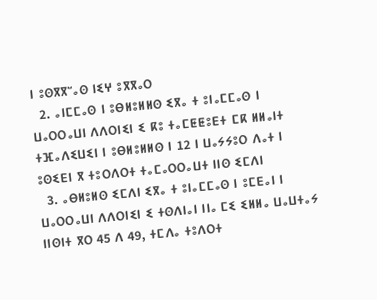ⵏ ⵓⵙⴳⴳⵯⴰⵙ ⵏⵉⵖ ⵓⴳⴳⴰⵔ
  2. ⴰⵏⵎⵎⴰⵙ ⵏ ⵓⴱⵍⵓⵍⵍⵙ ⵉⴳⴰ ⵜ ⵓⵏⴰⵎⵎⴰⵙ ⵏ ⵡⴰⵔⵔⴰⵡⵏ ⴷⴷⵔⵏⵉⵏ ⵉ ⴽⵓ ⵜⴰⵎⵟⵟⵓⴹⵜ ⵎⴽ ⵍⵍⴰⵏⵜ ⵜⴼⴰⴷⵉⵡⵉⵏ ⵏ ⵓⴱⵍⵓⵍⵍⵙ ⵏ 12 ⵏ ⵡⴰⵢⵢⵓⵔ ⴷⴰⵜ ⵏ ⵓⵙⵉⴹⵏ ⴳ ⵜⵓⵔⴷⵔⵜ ⵜⴰⵎⴰⵔⵔⴰⵡⵜ ⵏⵏⵙ ⵉⵎⴷⵏ
  3. ⴰⴱⵍⵓⵍⵙ ⵉⵎⴷⵏ ⵉⴳⴰ ⵜ ⵓⵏⴰⵎⵎⴰⵙ ⵏ ⵓⵎⴹⴰⵏ ⵏ ⵡⴰⵔⵔⴰⵡⵏ ⴷⴷⵔⵏⵉⵏ ⵉ ⵜⵙⴷⵏⴰⵏ ⵏⵏⴰ ⵎⵉ ⵉⵍⵍⴰ ⵡⴰⵡⵜⴰⵢ ⵏⵏⵙⵏⵜ ⴳⵔ 45 ⴷ 49, ⵜⵎⴷⴰ ⵜⵓⴷⵔⵜ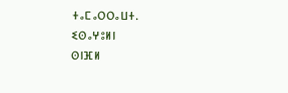ⵜⴰⵎⴰⵔⵔⴰⵡⵜ.
ⵉⵙⴰⵖⵓⵍⵏ
ⵙⵏⴼⵍ